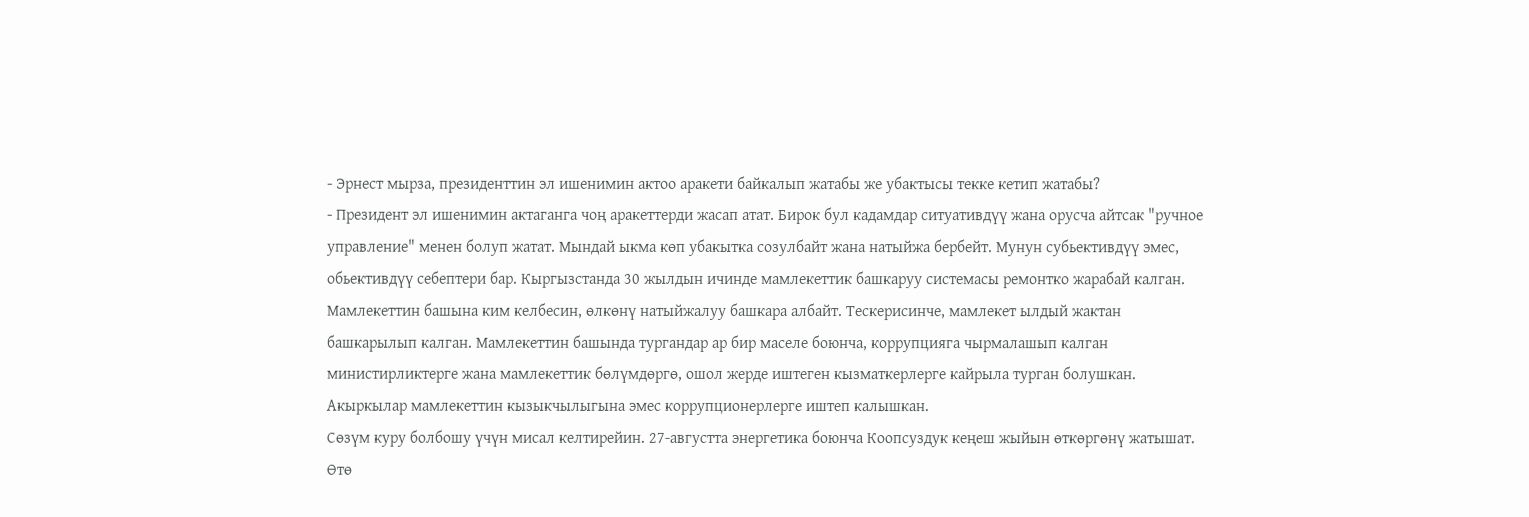- Эрнест мырза, президенттин эл ишенимин актоо аракети байкалып жатабы же убактысы текке кетип жатабы?
- Президент эл ишенимин актаганга чоң аракеттерди жасап атат. Бирок бул кадамдар ситуативдүү жана орусча айтсак "ручное управление" менен болуп жатат. Мындай ыкма көп убакытка созулбайт жана натыйжа бербейт. Мунун субьективдүү эмес, обьективдүү себептери бар. Кыргызстанда 30 жылдын ичинде мамлекеттик башкаруу системасы ремонтко жарабай калган. Мамлекеттин башына ким келбесин, өлкөнү натыйжалуу башкара албайт. Тескерисинче, мамлекет ылдый жактан башкарылып калган. Мамлекеттин башында тургандар ар бир маселе боюнча, коррупцияга чырмалашып калган министирликтерге жана мамлекеттик бөлүмдөргө, ошол жерде иштеген кызматкерлерге кайрыла турган болушкан. Акыркылар мамлекеттин кызыкчылыгына эмес коррупционерлерге иштеп калышкан.
Сөзүм куру болбошу үчүн мисал келтирейин. 27-августта энергетика боюнча Коопсуздук кеңеш жыйын өткөргөнү жатышат. Өтө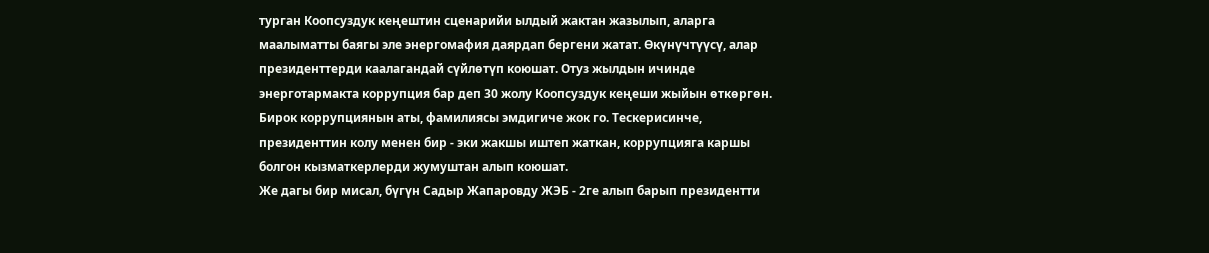турган Коопсуздук кеңештин сценарийи ылдый жактан жазылып, аларга маалыматты баягы эле энергомафия даярдап бергени жатат. Өкүнүчтүүсү, алар президенттерди каалагандай сүйлөтүп коюшат. Отуз жылдын ичинде энерготармакта коррупция бар деп 30 жолу Коопсуздук кеңеши жыйын өткөргөн. Бирок коррупциянын аты, фамилиясы эмдигиче жок го. Тескерисинче, президенттин колу менен бир - эки жакшы иштеп жаткан, коррупцияга каршы болгон кызматкерлерди жумуштан алып коюшат.
Же дагы бир мисал, бүгүн Садыр Жапаровду ЖЭБ - 2ге алып барып президентти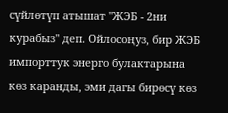сүйлөтүп атышат "ЖЭБ - 2ни курабыз" деп. Ойлосоңуз, бир ЖЭБ импорттук энерго булактарына көз каранды, эми дагы бирөсү көз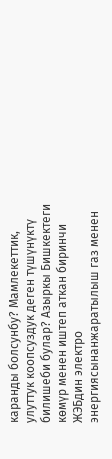каранды болсунбу? Мамлекеттик, улуттук коопсуздук деген түшүнүктү билишеби булар? Азыркы Бишкектеги көмүр менен иштеп аткан биринчи ЖЭБдин электро энергиясынанжаратылыш газ менен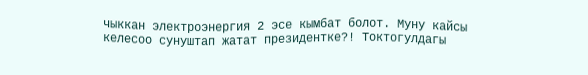чыккан электроэнергия 2 эсе кымбат болот. Муну кайсы келесоо сунуштап жатат президентке?! Токтогулдагы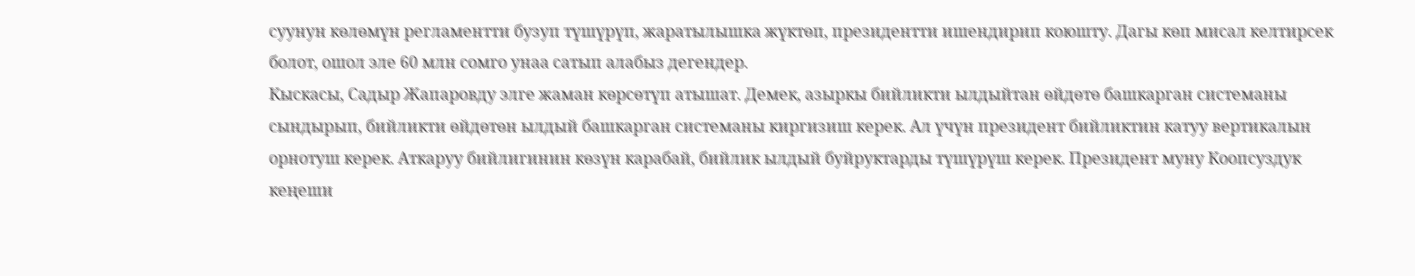суунун көлөмүн регламентти бузуп түшүрүп, жаратылышка жүктөп, президентти ишендирип коюшту. Дагы көп мисал келтирсек болот, ошол эле 60 млн сомго унаа сатып алабыз дегендер.
Кыскасы, Садыр Жапаровду элге жаман көрсөтүп атышат. Демек, азыркы бийликти ылдыйтан өйдөтө башкарган системаны сындырып, бийликти өйдөтөн ылдый башкарган системаны киргизиш керек. Ал үчүн президент бийликтин катуу вертикалын орнотуш керек. Аткаруу бийлигинин көзүн карабай, бийлик ылдый буйруктарды түшүрүш керек. Президент муну Коопсуздук кеңеши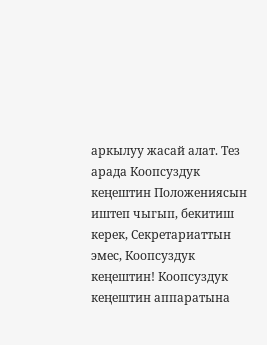аркылуу жасай алат. Тез арада Коопсуздук кеңештин Положениясын иштеп чыгып, бекитиш керек, Секретариаттын эмес, Коопсуздук кеңештин! Коопсуздук кеңештин аппаратына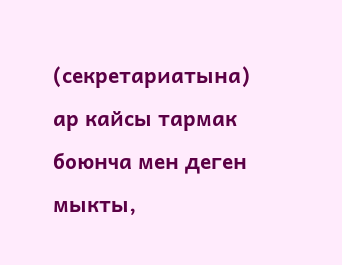(секретариатына) ар кайсы тармак боюнча мен деген мыкты,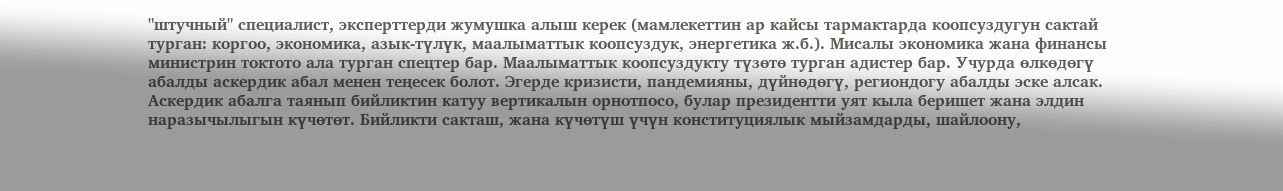"штучный" специалист, эксперттерди жумушка алыш керек (мамлекеттин ар кайсы тармактарда коопсуздугун сактай турган: коргоо, экономика, азык-түлүк, маалыматтык коопсуздук, энергетика ж.б.). Мисалы экономика жана финансы министрин токтото ала турган спецтер бар. Маалыматтык коопсуздукту түзөтө турган адистер бар. Учурда өлкөдөгү абалды аскердик абал менен теңесек болот. Эгерде кризисти, пандемияны, дүйнөдөгү, региондогу абалды эске алсак. Аскердик абалга таянып бийликтин катуу вертикалын орнотпосо, булар президентти уят кыла беришет жана элдин наразычылыгын күчөтөт. Бийликти сакташ, жана күчөтүш үчүн конституциялык мыйзамдарды, шайлоону,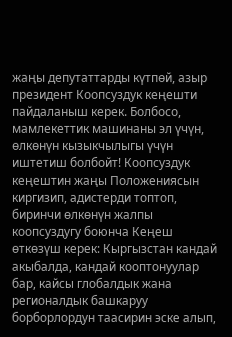жаңы депутаттарды күтпөй, азыр президент Коопсуздук кеңешти пайдаланыш керек. Болбосо, мамлекеттик машинаны эл үчүн, өлкөнүн кызыкчылыгы үчүн иштетиш болбойт! Коопсуздук кеңештин жаңы Положениясын киргизип, адистерди топтоп, биринчи өлкөнүн жалпы коопсуздугу боюнча Кеңеш өткөзүш керек: Кыргызстан кандай акыбалда, кандай кооптонуулар бар, кайсы глобалдык жана регионалдык башкаруу борборлордун таасирин эске алып,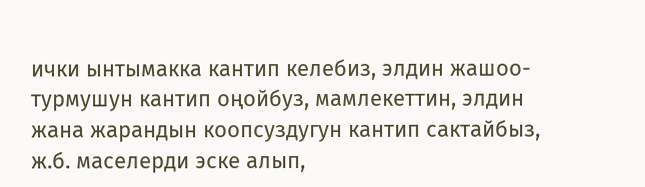ички ынтымакка кантип келебиз, элдин жашоо-турмушун кантип оңойбуз, мамлекеттин, элдин жана жарандын коопсуздугун кантип сактайбыз, ж.б. маселерди эске алып,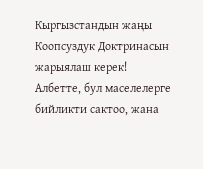Кыргызстандын жаңы Коопсуздук Доктринасын жарыялаш керек!
Албетте, бул маселелерге бийликти сактоо, жана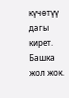күчөтүү дагы кирет. Башка жол жок.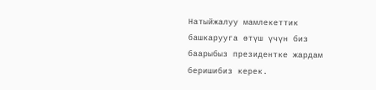Натыйжалуу мамлекеттик башкарууга өтүш үчүн биз баарыбыз президентке жардам беришибиз керек.